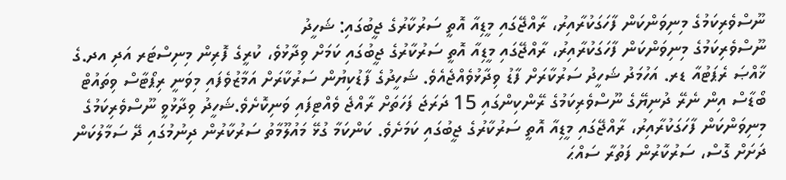ނޫސްވެރިކަމުގެ މިނިވަންކަން ފާހަގަކުރާއިރު، ރާއްޖޭގައި މީޑިއާ އޮތީ ސަރުކާރުގެ ޖީބުގައި: ޝަހީދު
ނޫސްވެރިކަމުގެ މިނިވަންކަން ފާހަގަކުރާއިރު، ރާއްޖޭގައި މީޑިއާ އޮތީ ސަރުކާރުގެ ޖީބުގައި ކަމަށް ވިދާޅުވެ، ކުރީގެ ފޮރިން މިނިސްޓަރ އަދި އދ.ގެ ޚާއްޞަ ރެޕަޓުއާ ޑރ. އަހުމަދު ޝަހީދު ސަރުކާރަށް ފާޑު ވިދާޅުވެއްޖެއެވެ. ޝަހީދުގެ ފާޑުކިޔުން ސަރުކާރަށް އަމާޒުވެފައި މިވަނީ ރިޕޯޓާސް ވިތައުޓް ބޯޑާސް އިން ނެރޭ ދުނިޔޭގެ ނޫސްވެރިކަމުގެ ރޭންކިންގައި 15 ދަރަޖަ ފަހަތަށް ރާއްޖެ ވެއްޓިފައި ވަނިކޮށެވެ.ޝަހީދު ވިދާޅުވީ ނޫސްވެރިކަމުގެ މިނިވަންކަން ފާހަގަކުރާއިރު، ރާއްޖޭގައި މީޑިއާ އޮތީ ސަރުކާރުގެ ޖީބުގައި ކަމަށެވެ. ކަންކަމާ ގުޅޭ މައުލޫމާތު ސަރުކާރުން ދިނުމުގައި ދޭ ސަމާލުކަން ދަށަށް ގޮސް، ސަރުކާރުން ފަތުރާ ސައްޙަ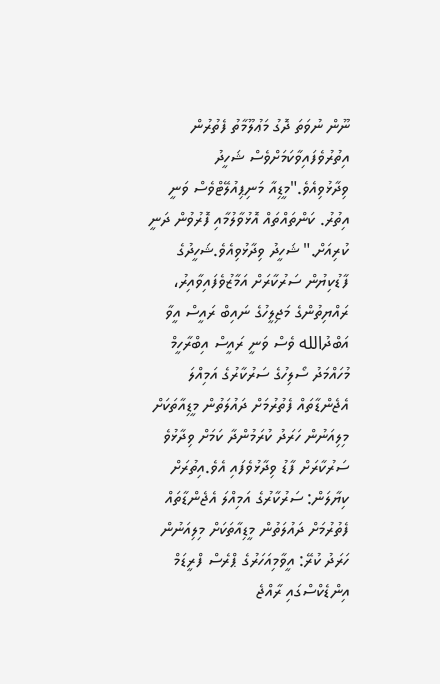ނޫން ނުވަތަ ދޮގު މަޢުލޫމާތު ފެތުރުން އިތުރުވެފައިވާކަމަށްވެސް ޝަހީދު ވިދާޅުވިއެވެ."މީޑިއާ މަނިޕިއުލޭޓްވެސް ވަނީ އިތުރު. ކަންތައްތައް އޮޅުވާލުމާއި ފޮރުވުން ދަނީ ކުރިއަށް." ޝަހީދު ވިދާޅުވިއެވެ.ޝަހީދުގެ ފާޑުކިޔުން ސަރުކާރަށް އަމާޒުވެފައިވާއިރު، ރައްޔިތުންގެ މަޖިލީހުގެ ނައިބް ރައީސް އީވާ އަބްދުالله ވެސް ވަނީ ރައީސް އިބްރާހީމް މުހައްމަދު ސޯލިހުގެ ސަރުކާރުގެ އަމިއްލަ އެޖެންޑާތައް ފެތުރުމަށް ދައުލަތުން މީޑިއާތަކަށް މިލިއަނުން ހަރަދު ކުރަމުންދާ ކަމަށް ވިދާޅުވެ ސަރުކާރަށް ފާޑު ވިދާޅުވެފައި އެވެ.އިތުރަށް ކިޔާލަން: ސަރުކާރުގެ އަމިއްލަ އެޖެންޑާތައް ފެތުރުމަށް ދައުލަތުން މީޑިއާތަކަށް މިލިއަނުން ހަރަދު ކުރޭ: އީވާމިއަހަރުގެ ޕްރެސް ފްރީޑަމް އިންޑެކްސްގައި ރާއްޖެ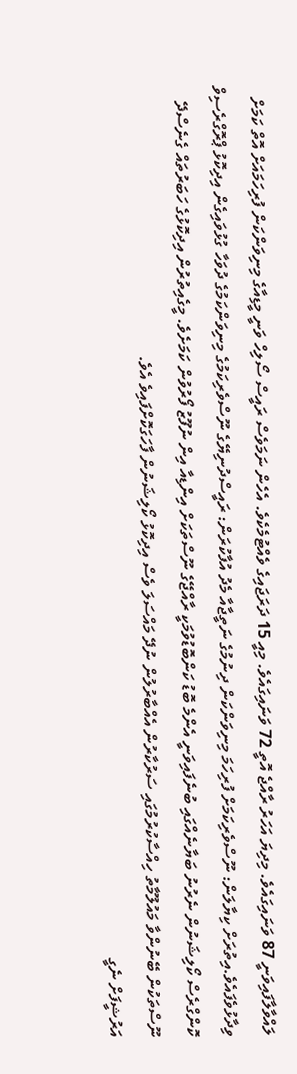ލައްވާލާފައިވަނީ 87 ވަނައިގައެވެ. މިދިޔަ އަހަރު ރާއްޖެ އޮތީ 72 ވަނައިގައެވެ. މިއީ 15 ދަރަޖައިގެ ވެއްޓުމެކެވެ. އެހެން ނަމަވެސް ރައީސް ސޯލިހް ވަނީ މީޑިއާގެ މިނިވަންކަން ފުރިހަމައަށް އޮތް ކަމަށް ވިދާޅުވެފައެވެ.އިތުރަށް ކިޔާލަން: ނޫސްވެރިކަމަށް ފުރިހަމަ މިނިވަންކަން ދިނުމުގެ ނަތީޖާއާ މެދު އުފާކުރަން: ރައީސްދުނިޔޭގެ ނޫސްވެރިކަމުގެ މިނިވަންކަމުގެ ދުވަހާ ގުޅުވައިގެން އިދިކޮޅު ޕްރޮގްރެސިވް ކޮންގްރެސް ކޯލިޝަނުން ނެރުނު ބަޔާނެއްގައި ބުނެފައިވަނީ އެންމެ ބޮޑު ކަންބޮޑުވުމަކީ ރާއްޖޭގެ ނޫސްތަކަށް އިންޑިއާ އިން ނުފޫޒު ފޯރުވުން ކަމަށެވެ. މީގެއިތުރުން އިދިކޮޅުގެ ހަބަރުތައް ގެނެސްދޭ ނޫސްތަކުން ބޭނުންވާ މައުލޫމާތު ހިއްސާކުރުމުގައި ސަރުކާރުން އެއްބާރުލުން ނުދޭ މައްސަލަ ވެސް އިދިކޮޅު ކޯލިޝަނުން ފާހަގަކޮށްފައިވެ އެވެ.
އަރުޝީފަށް ނެގީ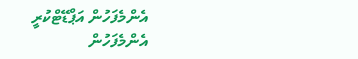އެންމެފަހުން އަޕްޑޭޓްކުރީ
އެންމެފަހުން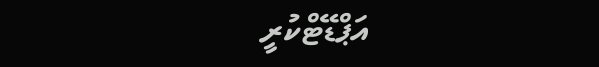އަޕްޑޭޓްކުރީ